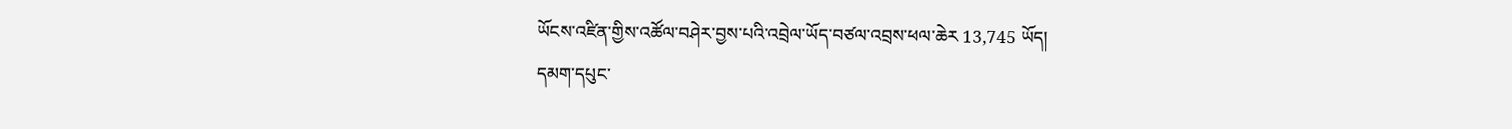ཡོངས་འཛིན་གྱིས་འཚོལ་བཤེར་བྱས་པའི་འབྲེལ་ཡོད་བཙལ་འབྲས་ཕལ་ཆེར 13,745 ཡོད།
དམག་དཔུང་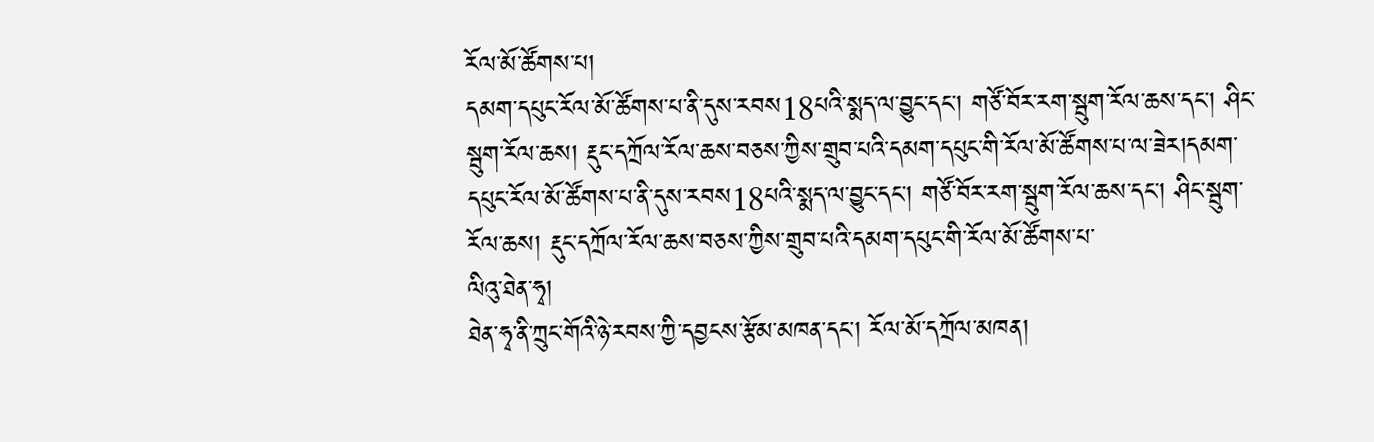རོལ་མོ་ཚོགས་པ།
དམག་དཔུང་རོལ་མོ་ཚོགས་པ་ནི་དུས་རབས18པའི་སྨད་ལ་བྱུང་དང་། གཙོ་བོར་རག་སྦུག་རོལ་ཆས་དང་། ཤིང་སྦུག་རོལ་ཆས། རྡུང་དཀྲོལ་རོལ་ཆས་བཅས་ཀྱིས་གྲུབ་པའི་དམག་དཔུང་གི་རོལ་མོ་ཚོགས་པ་ལ་ཟེར།དམག་དཔུང་རོལ་མོ་ཚོགས་པ་ནི་དུས་རབས18པའི་སྨད་ལ་བྱུང་དང་། གཙོ་བོར་རག་སྦུག་རོལ་ཆས་དང་། ཤིང་སྦུག་རོལ་ཆས། རྡུང་དཀྲོལ་རོལ་ཆས་བཅས་ཀྱིས་གྲུབ་པའི་དམག་དཔུང་གི་རོལ་མོ་ཚོགས་པ་
ལིའུ་ཐེན་ཧྭ།
ཐེན་ཧྭ་ནི་ཀྲུང་གོའི་ཉེ་རབས་ཀྱི་དབྱངས་རྩོམ་མཁན་དང་། རོལ་མོ་དཀྲོལ་མཁན།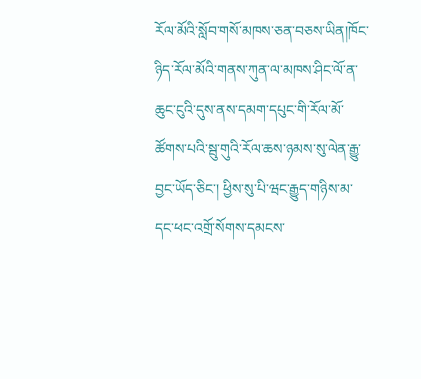རོལ་མོའི་སློབ་གསོ་མཁས་ཅན་བཅས་ཡིན།ཁོང་ཉིད་རོལ་མོའི་གནས་ཀུན་ལ་མཁས་ཤིང་ལོ་ན་ཆུང་ངུའི་དུས་ནས་དམག་དཔུང་གི་རོལ་མོ་ཚོགས་པའི་སྦུ་གུའི་རོལ་ཆས་ཉམས་སུ་ལེན་རྒྱུ་བྱང་ཡོད་ཅིང་། ཕྱིས་སུ་པི་ཝང་རྒྱུད་གཉིས་མ་དང་ཕང་འགྲོ་སོགས་དམངས་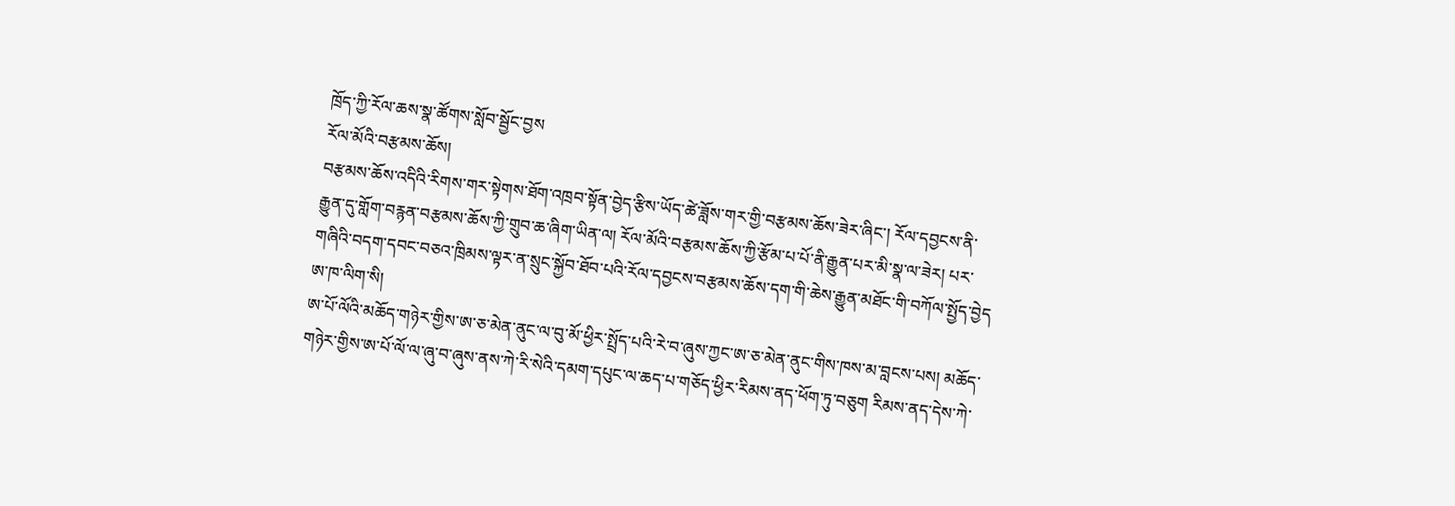ཁྲོད་ཀྱི་རོལ་ཆས་སྣ་ཚོགས་སློབ་སྦྱོང་བྱས
རོལ་མོའི་བརྩམས་ཆོས།
བརྩམས་ཆོས་འདིའི་རིགས་གར་སྟེགས་ཐོག་འཁྲབ་སྟོན་བྱེད་རྩིས་ཡོད་ཚེ་ཟློས་གར་གྱི་བརྩམས་ཆོས་ཟེར་ཞིང་། རོལ་དབྱངས་ནི་རྒྱུན་དུ་གློག་བརྙན་བརྩམས་ཆོས་ཀྱི་གྲུབ་ཆ་ཞིག་ཡིན་ལ། རོལ་མོའི་བརྩམས་ཆོས་ཀྱི་རྩོམ་པ་པོ་ནི་རྒྱུན་པར་མི་སྣ་ལ་ཟེར། པར་གཞིའི་བདག་དབང་བཅའ་ཁྲིམས་ལྟར་ན་སྲུང་སྐྱོབ་ཐོབ་པའི་རོལ་དབྱངས་བརྩམས་ཆོས་དག་གི་ཆེས་རྒྱུན་མཐོང་གི་བཀོལ་སྤྱོད་བྱེད
ཨ་ཁ་ལིག་སི།
ཨ་པོ་ལོའི་མཆོད་གཉེར་གྱིས་ཨ་ཅ་མེན་ནུང་ལ་བུ་མོ་ཕྱིར་སྤྲོད་པའི་རེ་བ་ཞུས་ཀྱང་ཨ་ཅ་མེན་ནུང་གིས་ཁས་མ་བླངས་པས། མཆོད་གཉེར་གྱིས་ཨ་པོ་ལོ་ལ་ཞུ་བ་ཞུས་ནས་ཀེ་རི་སེའི་དམག་དཔུང་ལ་ཆད་པ་གཅོད་ཕྱིར་རིམས་ནད་ཕོག་ཏུ་བཅུག རིམས་ནད་དེས་ཀེ་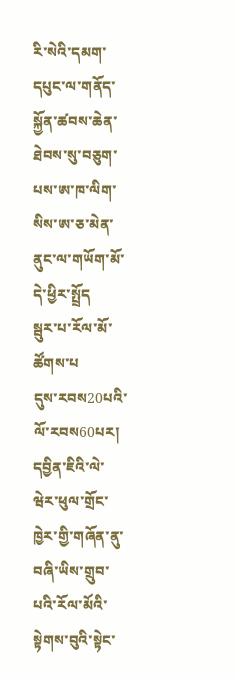རི་སེའི་དམག་དཔུང་ལ་གནོད་སྐྱོན་ཚབས་ཆེན་ཐེབས་སུ་བཅུག་པས་ཨ་ཁ་ལིག་སིས་ཨ་ཅ་མེན་ནུང་ལ་གཡོག་མོ་དེ་ཕྱིར་སྤྲོད
སྦུར་པ་རོལ་མོ་ཚོགས་པ
དུས་རབས20པའི་ལོ་རབས60པར། དབྱིན་ཇིའི་ལེ་ཝེར་ཕུལ་གྲོང་ཁྱེར་གྱི་གཞོན་ནུ་བཞི་ཡིས་གྲུབ་པའི་རོལ་མོའི་སྟེགས་བུའི་སྟེང་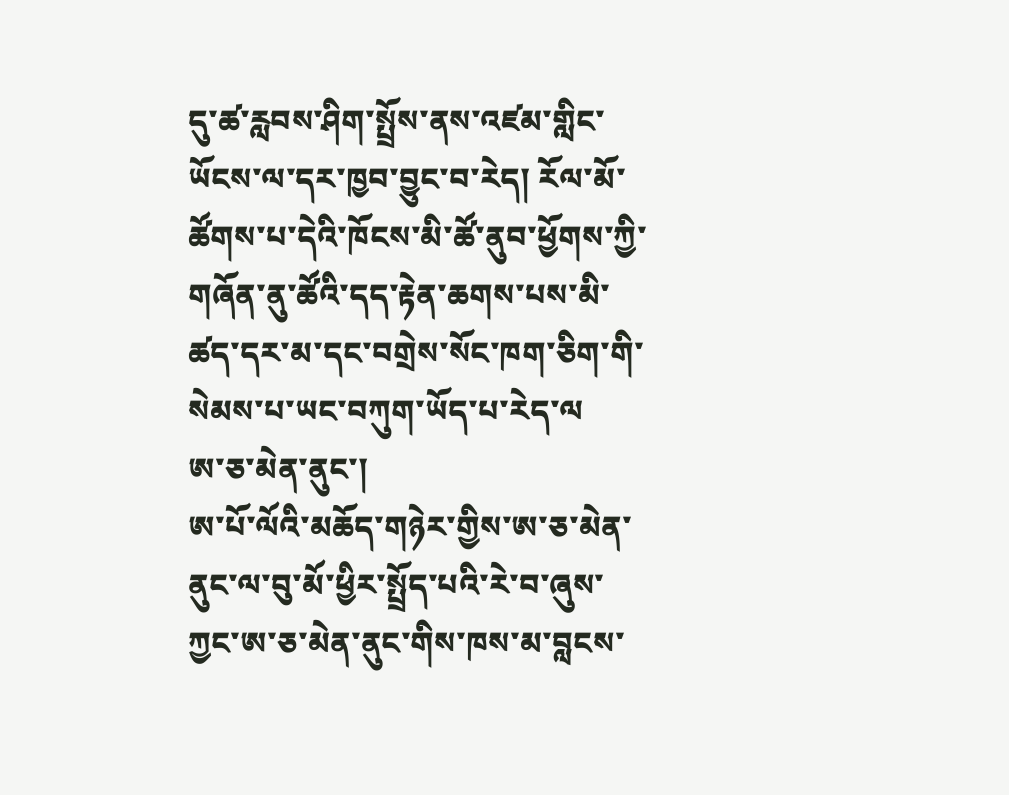དུ་ཚ་རླབས་ཤིག་སྤྲོས་ནས་འཛམ་གླིང་ཡོངས་ལ་དར་ཁྱབ་བྱུང་བ་རེད། རོལ་མོ་ཚོགས་པ་དེའི་ཁོངས་མི་ཚོ་ནུབ་ཕྱོགས་ཀྱི་གཞོན་ནུ་ཚོའི་དད་རྟེན་ཆགས་པས་མི་ཚད་དར་མ་དང་བགྲེས་སོང་ཁག་ཅིག་གི་སེམས་པ་ཡང་བཀུག་ཡོད་པ་རེད་ལ
ཨ་ཅ་མེན་ནུང་།
ཨ་པོ་ལོའི་མཆོད་གཉེར་གྱིས་ཨ་ཅ་མེན་ནུང་ལ་བུ་མོ་ཕྱིར་སྤྲོད་པའི་རེ་བ་ཞུས་ཀྱང་ཨ་ཅ་མེན་ནུང་གིས་ཁས་མ་བླངས་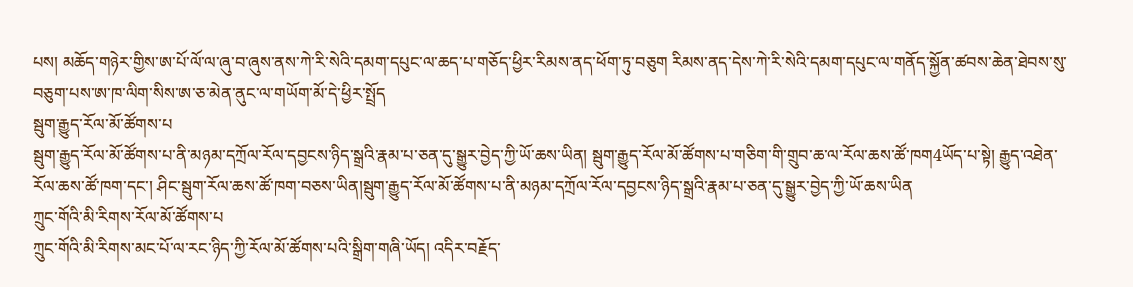པས། མཆོད་གཉེར་གྱིས་ཨ་པོ་ལོ་ལ་ཞུ་བ་ཞུས་ནས་ཀེ་རི་སེའི་དམག་དཔུང་ལ་ཆད་པ་གཅོད་ཕྱིར་རིམས་ནད་ཕོག་ཏུ་བཅུག རིམས་ནད་དེས་ཀེ་རི་སེའི་དམག་དཔུང་ལ་གནོད་སྐྱོན་ཚབས་ཆེན་ཐེབས་སུ་བཅུག་པས་ཨ་ཁ་ལིག་སིས་ཨ་ཅ་མེན་ནུང་ལ་གཡོག་མོ་དེ་ཕྱིར་སྤྲོད
སྦུག་རྒྱུད་རོལ་མོ་ཚོགས་པ
སྦུག་རྒྱུད་རོལ་མོ་ཚོགས་པ་ནི་མཉམ་དཀྲོལ་རོལ་དབྱངས་ཉིད་སྒྲའི་རྣམ་པ་ཅན་དུ་སྒྱུར་བྱེད་ཀྱི་ཡོ་ཆས་ཡིན། སྦུག་རྒྱུད་རོལ་མོ་ཚོགས་པ་གཅིག་གི་གྲུབ་ཆ་ལ་རོལ་ཆས་ཚོ་ཁག4ཡོད་པ་སྟེ། རྒྱུད་འཐེན་རོལ་ཆས་ཚོ་ཁག་དང་། ཤིང་སྦུག་རོལ་ཆས་ཚོ་ཁག་བཅས་ཡིན།སྦུག་རྒྱུད་རོལ་མོ་ཚོགས་པ་ནི་མཉམ་དཀྲོལ་རོལ་དབྱངས་ཉིད་སྒྲའི་རྣམ་པ་ཅན་དུ་སྒྱུར་བྱེད་ཀྱི་ཡོ་ཆས་ཡིན
ཀྲུང་གོའི་མི་རིགས་རོལ་མོ་ཚོགས་པ
ཀྲུང་གོའི་མི་རིགས་མང་པོ་ལ་རང་ཉིད་ཀྱི་རོལ་མོ་ཚོགས་པའི་སྒྲིག་གཞི་ཡོད། འདིར་བརྗོད་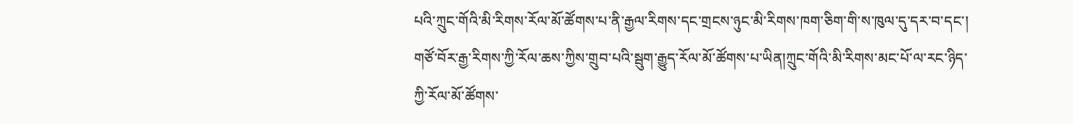པའི་ཀྲུང་གོའི་མི་རིགས་རོལ་མོ་ཚོགས་པ་ནི་རྒྱལ་རིགས་དང་གྲངས་ཉུང་མི་རིགས་ཁག་ཅིག་གི་ས་ཁུལ་དུ་དར་བ་དང་། གཙོ་བོར་རྒྱ་རིགས་ཀྱི་རོལ་ཆས་ཀྱིས་གྲུབ་པའི་སྦུག་རྒྱུད་རོལ་མོ་ཚོགས་པ་ཡིན།ཀྲུང་གོའི་མི་རིགས་མང་པོ་ལ་རང་ཉིད་ཀྱི་རོལ་མོ་ཚོགས་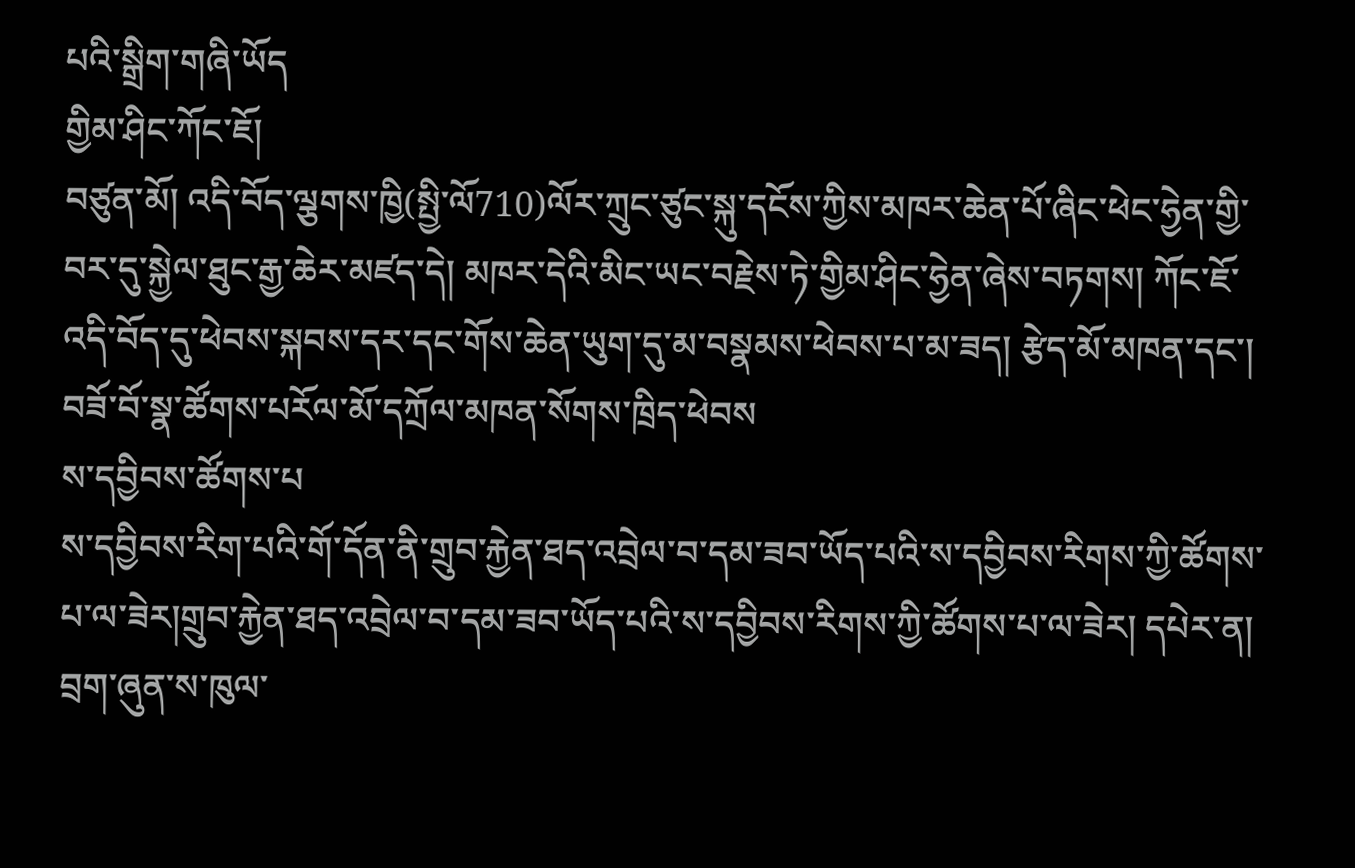པའི་སྒྲིག་གཞི་ཡོད
གྱིམ་ཤིང་ཀོང་ཇོ།
བཙུན་མོ། འདི་བོད་ལྕགས་ཁྱི(སྤྱི་ལོ710)ལོར་ཀྲུང་ཙུང་སྐུ་དངོས་ཀྱིས་མཁར་ཆེན་པོ་ཞིང་ཕེང་ཧྱེན་གྱི་བར་དུ་སྐྱེལ་ཐུང་རྒྱ་ཆེར་མཛད་དེ། མཁར་དེའི་མིང་ཡང་བརྗེས་ཏེ་གྱིམ་ཤིང་ཧྱེན་ཞེས་བཏགས། ཀོང་ཇོ་འདི་བོད་དུ་ཕེབས་སྐབས་དར་དང་གོས་ཆེན་ཡུག་དུ་མ་བསྣམས་ཕེབས་པ་མ་ཟད། རྩེད་མོ་མཁན་དང་། བཟོ་བོ་སྣ་ཚོགས་པརོལ་མོ་དཀྲོལ་མཁན་སོགས་ཁྲིད་ཕེབས
ས་དབྱིབས་ཚོགས་པ
ས་དབྱིབས་རིག་པའི་གོ་དོན་ནི་གྲུབ་རྐྱེན་ཐད་འབྲེལ་བ་དམ་ཟབ་ཡོད་པའི་ས་དབྱིབས་རིགས་ཀྱི་ཚོགས་པ་ལ་ཟེར།གྲུབ་རྐྱེན་ཐད་འབྲེལ་བ་དམ་ཟབ་ཡོད་པའི་ས་དབྱིབས་རིགས་ཀྱི་ཚོགས་པ་ལ་ཟེར། དཔེར་ན། བྲག་ཞུན་ས་ཁུལ་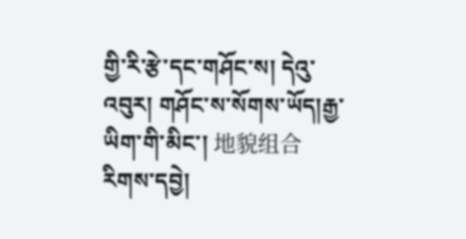གྱི་རི་རྩེ་དང་གཤོང་ས། དེའུ་འབུར། གཤོང་ས་སོགས་ཡོད།རྒྱ་ཡིག་གི་མིང་། 地貌组合 རིགས་དབྱེ།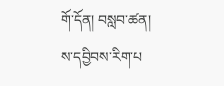གོ་དོན། བསླབ་ཚན། ས་དབྱིབས་རིག་པ